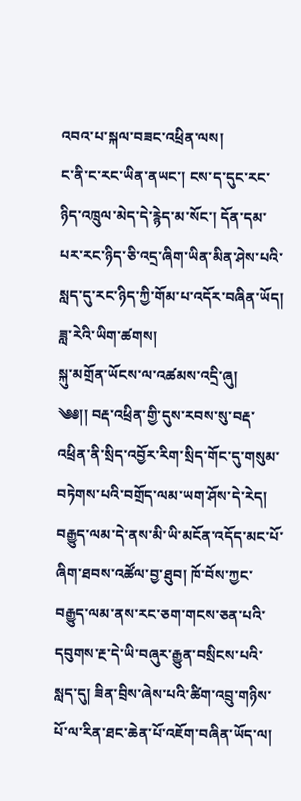འབའ་པ་སྐལ་བཟང་འཕྲིན་ལས།
ང་ནི་ང་རང་ཡིན་ནཡང་། ངས་ད་དུང་རང་ཉིད་འཁྲུལ་མེད་དེ་རྙེད་མ་སོང་། དོན་དམ་པར་རང་ཉིད་ཅི་འདྲ་ཞིག་ཡིན་མིན་ཤེས་པའི་སླད་དུ་རང་ཉིད་ཀྱི་གོམ་པ་འདོར་བཞིན་ཡོད།
ཟླ་རེའི་ཡིག་ཚགས།
སྐུ་མགྲོན་ཡོངས་ལ་འཚམས་འདྲི་ཞུ།
༄༅།། བརྡ་འཕྲིན་གྱི་དུས་རབས་སུ་བརྡ་འཕྲིན་ནི་སྲིད་འབྱོར་རིག་སྲིད་གོང་དུ་གསུམ་བཏེགས་པའི་བགྲོད་ལམ་ཡག་ཤོས་དེ་རེད། བརྒྱུད་ལམ་དེ་ནས་མི་ཡི་མངོན་འདོད་མང་པོ་ཞིག་ཐབས་འཚོལ་བྱ་ཐུབ། ཁོ་བོས་ཀྱང་བརྒྱུད་ལམ་ནས་རང་ཅག་གངས་ཅན་པའི་དབུགས་རྔ་དེ་ཡི་བཞུར་རྒྱུན་བསྲིངས་པའི་སླད་དུ། ཟིན་བྲིས་ཞེས་པའི་ཚིག་འབྲུ་གཉིས་པོ་ལ་རིན་ཐང་ཆེན་པོ་འཇོག་བཞིན་ཡོད་ལ།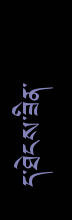ད་ཐེངས་ཟིན་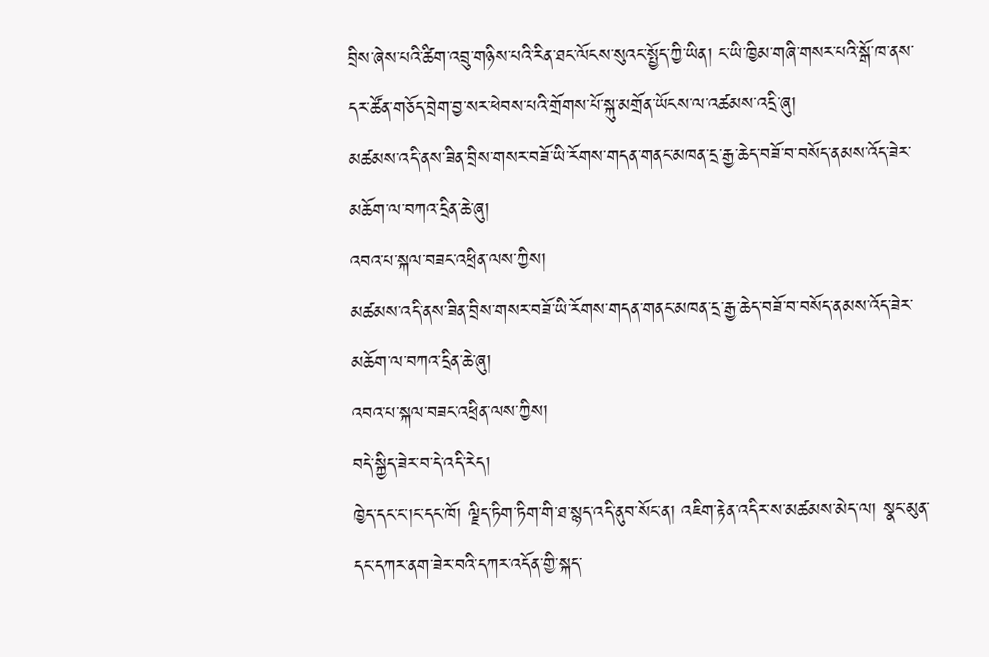བྲིས་ཞེས་པའི་ཚིག་འབྲུ་གཉིས་པའི་རིན་ཐང་ལོངས་སུའང་སྤྱོད་ཀྱི་ཡིན། ང་ཡི་ཁྱིམ་གཞི་གསར་པའི་སྒོ་ཁ་ནས་དར་ཚོན་གཅོད་བྲེག་བྱ་སར་ཕེབས་པའི་གྲོགས་པོ་སྐུ་མགྲོན་ཡོངས་ལ་འཚམས་འདྲི་ཞུ།
མཚམས་འདི་ནས་ཟིན་བྲིས་གསར་བཟོ་ཡི་རོགས་གདན་གནང་མཁན་དྲ་རྒྱ་ཆེད་བཟོ་བ་བསོད་ནམས་འོད་ཟེར་མཆོག་ལ་བཀའ་དྲིན་ཆེ་ཞུ།
འབའ་པ་སྐལ་བཟང་འཕྲིན་ལས་ཀྱིས།
མཚམས་འདི་ནས་ཟིན་བྲིས་གསར་བཟོ་ཡི་རོགས་གདན་གནང་མཁན་དྲ་རྒྱ་ཆེད་བཟོ་བ་བསོད་ནམས་འོད་ཟེར་མཆོག་ལ་བཀའ་དྲིན་ཆེ་ཞུ།
འབའ་པ་སྐལ་བཟང་འཕྲིན་ལས་ཀྱིས།
བདེ་སྐྱིད་ཟེར་བ་དེ་འདི་རེད།
ཁྱེད་དང་ང་།ང་དང་ཁོ། ལྗིད་ཏིག་ཏིག་གི་ཐ་སྙད་འདི་ནུབ་སོང་ན། འཇིག་རྟེན་འདིར་ས་མཚམས་མེད་ལ། སྣང་མུན་དང་དཀར་ནག་ཟེར་བའི་དཀར་འདོན་གྱི་སྐད་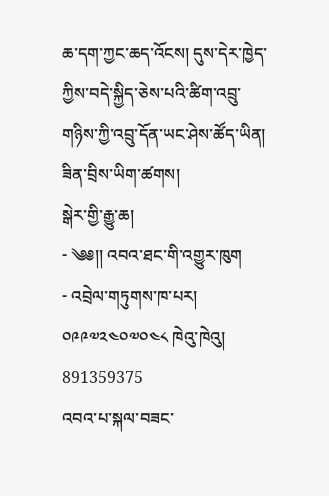ཆ་དག་ཀྱང་ཆད་འོངས། དུས་དེར་ཁྱེད་ཀྱིས་བདེ་སྐྱིད་ཅེས་པའི་ཚིག་འབྲུ་གཉིས་ཀྱི་འབྲུ་དོན་ཡང་ཤེས་ཚོད་ཡིན།
ཟིན་བྲིས་ཡིག་ཚགས།
སྒེར་གྱི་རྒྱུ་ཆ།
- ༄༅།། འབའ་ཐང་གི་འགྱུར་ཁུག
- འབྲེལ་གཏུགས་ཁ་པར། ༠༩༩༧༢༤༠༧༠༤༨ ཁེའུ་ཁེའུ། 891359375
འབའ་པ་སྐལ་བཟང་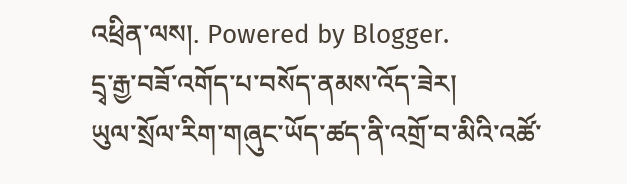འཕྲིན་ལས།. Powered by Blogger.
དྲྭ་རྒྱ་བཟོ་འགོད་པ་བསོད་ནམས་འོད་ཟེར།
ཡུལ་སྲོལ་རིག་གཞུང་ཡོད་ཚད་ནི་འགྲོ་བ་མིའི་འཚོ་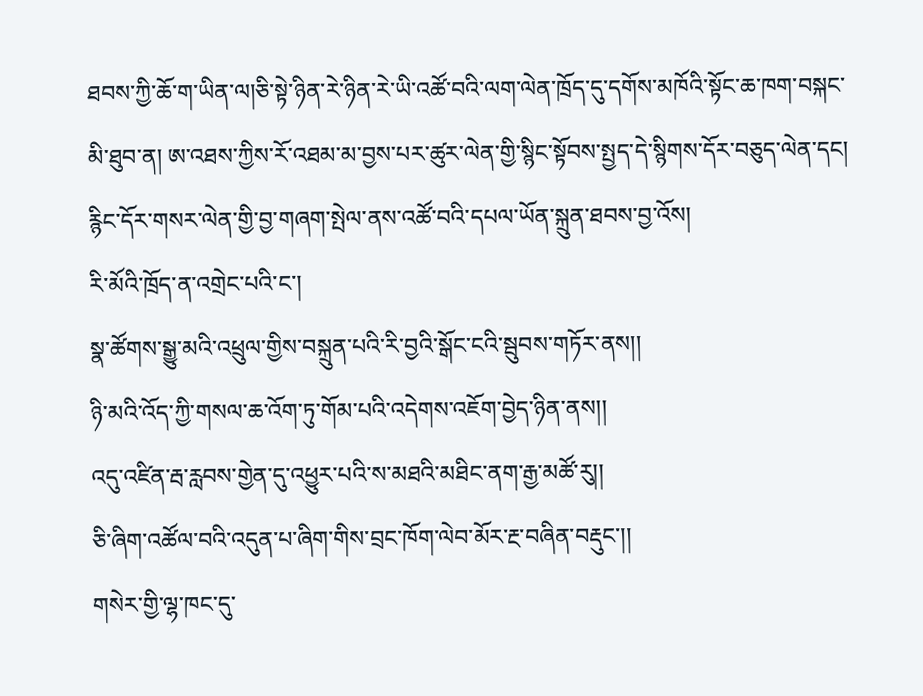ཐབས་ཀྱི་ཆོ་ག་ཡིན་ལ།ཅི་སྟེ་ཉིན་རེ་ཉིན་རེ་ཡི་འཚོ་བའི་ལག་ལེན་ཁྲོད་དུ་དགོས་མཁོའི་སྟོང་ཆ་ཁག་བསྐང་མི་ཐུབ་ན། ཨ་འཐས་ཀྱིས་རོ་འཐམ་མ་བྱས་པར་ཚུར་ལེན་གྱི་སྙིང་སྟོབས་སྤྱད་དེ་སྙིགས་དོར་བཅུད་ལེན་དང། རྙིང་དོར་གསར་ལེན་གྱི་བྱ་གཞག་སྤེལ་ནས་འཚོ་བའི་དཔལ་ཡོན་སྐྲུན་ཐབས་བྱ་འོས།
རི་མོའི་ཁྲོད་ན་འགྲེང་པའི་ང་།
སྣ་ཚོགས་སྒྱུ་མའི་འཕྲུལ་གྱིས་བསྐྲུན་པའི་རི་བྱའི་སྒོང་ངའི་སྦུབས་གཏོར་ནས།།
ཉི་མའི་འོད་ཀྱི་གསལ་ཆ་འོག་ཏུ་གོམ་པའི་འདེགས་འཇོག་བྱེད་ཉིན་ནས།།
འདུ་འཛིན་རྦ་རླབས་གྱེན་དུ་འཕྱུར་པའི་ས་མཐའི་མཐིང་ནག་རྒྱ་མཚོ་རུ།།
ཅི་ཞིག་འཚོལ་བའི་འདུན་པ་ཞིག་གིས་བྲང་ཁོག་ལེབ་མོར་རྔ་བཞིན་བརྡུང་།།
གསེར་གྱི་ལྷ་ཁང་དུ་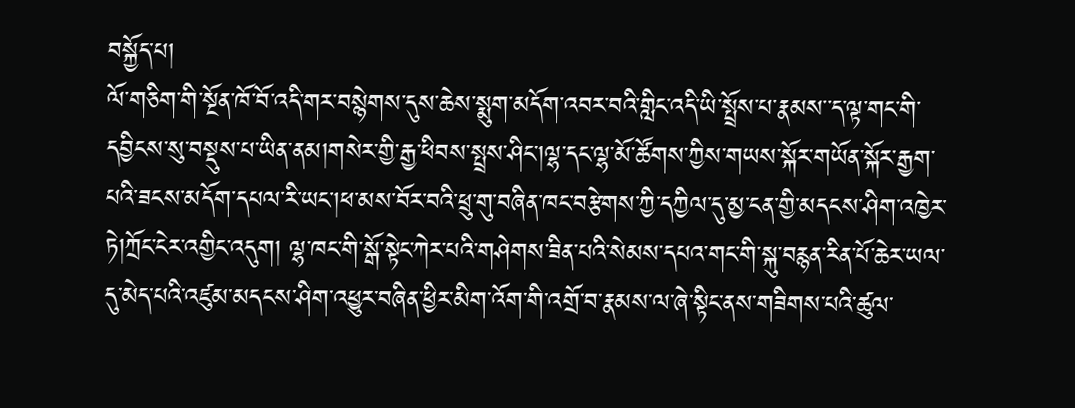བསྐྱོད་པ།
ལོ་གཅིག་གི་སྔོན་ཁོ་བོ་འདི་གར་བསྙེགས་དུས་ཆེས་སྨུག་མདོག་འབར་བའི་གླིང་འདི་ཡི་སྤྲོས་པ་རྣམས་་ད་ལྟ་གང་གི་དབྱིངས་སུ་བསྡུས་པ་ཡིན་ནམ།གསེར་གྱི་རྒྱ་ཕིབས་སྤྲས་ཤིང་།ལྷ་དང་ལྷ་མོ་ཚོགས་ཀྱིས་གཡས་སྐོར་གཡོན་སྐོར་རྒྱག་པའི་ཟངས་མདོག་དཔལ་རི་ཡང་།ཕ་མས་བོར་བའི་ཕྲུ་གུ་བཞིན་ཁང་བརྩེགས་ཀྱི་དཀྱིལ་དུ་མྱ་ངན་གྱི་མདངས་ཤིག་འཁྱེར་ཏེ།ཀྲོང་ངེར་འགྱིང་འདུག། ལྷ་ཁང་གི་སྒོ་སྟེང་ཀེར་པའི་གཤེགས་ཟིན་པའི་སེམས་དཔའ་གང་གི་སྐུ་བརྙན་རིན་པོ་ཆེར་ཡལ་དུ་མེད་པའི་འཛུམ་མདངས་ཤིག་འཕྱུར་བཞིན་ཕྱིར་མིག་འོག་གི་འགྲོ་བ་རྣམས་ལ་ཞེ་སྟིང་ནས་གཟིགས་པའི་ཚུལ་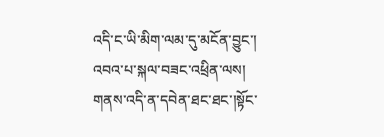འདི་ང་ཡི་མིག་ལམ་དུ་མངོན་བྱུང་།
འབའ་པ་སྐལ་བཟང་འཕྲིན་ལས།
གནས་འདི་ན་དབེན་ཐང་ཐང་།སྟོང་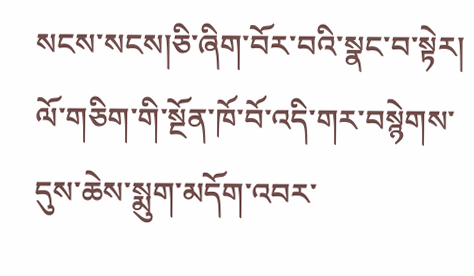སངས་སངས།ཅི་ཞིག་བོར་བའི་སྣང་བ་སྟེར།
ལོ་གཅིག་གི་སྔོན་ཁོ་བོ་འདི་གར་བསྙེགས་དུས་ཆེས་སྨུག་མདོག་འབར་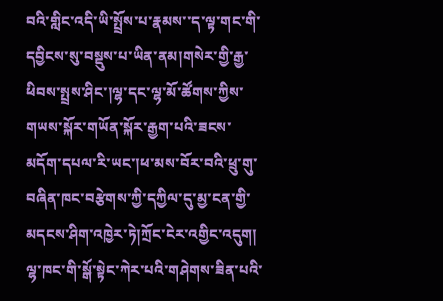བའི་གླིང་འདི་ཡི་སྤྲོས་པ་རྣམས་་ད་ལྟ་གང་གི་དབྱིངས་སུ་བསྡུས་པ་ཡིན་ནམ།གསེར་གྱི་རྒྱ་ཕིབས་སྤྲས་ཤིང་།ལྷ་དང་ལྷ་མོ་ཚོགས་ཀྱིས་གཡས་སྐོར་གཡོན་སྐོར་རྒྱག་པའི་ཟངས་མདོག་དཔལ་རི་ཡང་།ཕ་མས་བོར་བའི་ཕྲུ་གུ་བཞིན་ཁང་བརྩེགས་ཀྱི་དཀྱིལ་དུ་མྱ་ངན་གྱི་མདངས་ཤིག་འཁྱེར་ཏེ།ཀྲོང་ངེར་འགྱིང་འདུག། ལྷ་ཁང་གི་སྒོ་སྟེང་ཀེར་པའི་གཤེགས་ཟིན་པའི་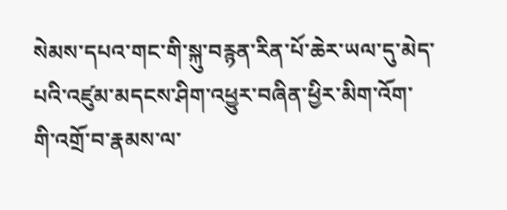སེམས་དཔའ་གང་གི་སྐུ་བརྙན་རིན་པོ་ཆེར་ཡལ་དུ་མེད་པའི་འཛུམ་མདངས་ཤིག་འཕྱུར་བཞིན་ཕྱིར་མིག་འོག་གི་འགྲོ་བ་རྣམས་ལ་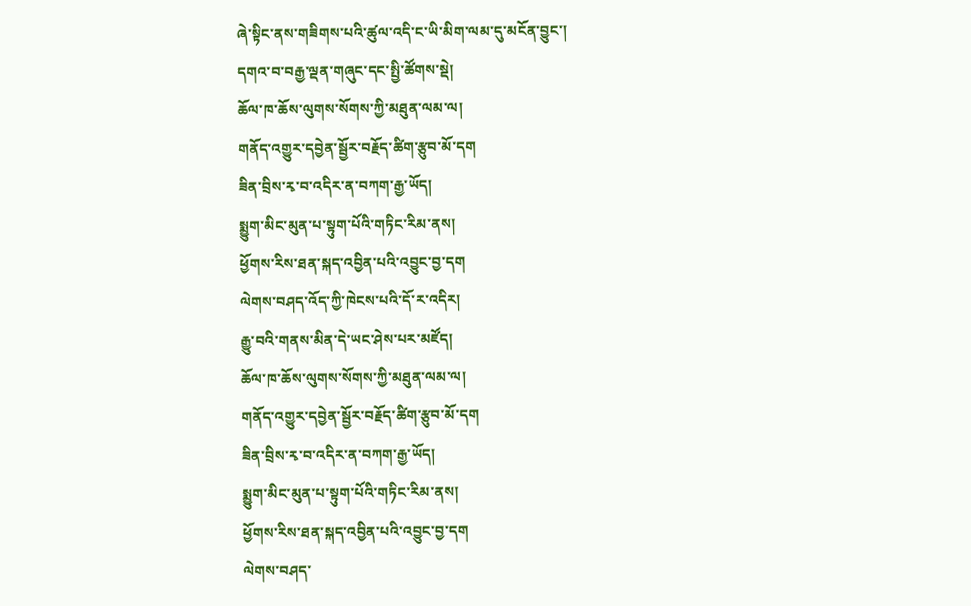ཞེ་སྟིང་ནས་གཟིགས་པའི་ཚུལ་འདི་ང་ཡི་མིག་ལམ་དུ་མངོན་བྱུང་།
དགའ་བ་བརྒྱ་ལྡན་གཞུང་དང་སྤྱི་ཚོགས་སྡེ།
ཆོལ་ཁ་ཆོས་ལུགས་སོགས་ཀྱི་མཐུན་ལམ་ལ།
གནོད་འགྱུར་དབྱེན་སྦྱོར་བརྗོད་ཚིག་རྩུབ་མོ་དག
ཟིན་བྲིས་རྭ་བ་འདིར་ན་བཀག་རྒྱ་ཡོད།
སྨྱུག་མིང་མུན་པ་སྟུག་པོའི་གཏིང་རིམ་ནས།
ཕྱོགས་རིས་ཐན་སྐད་འབྱིན་པའི་འབྱུང་བྱ་དག
ལེགས་བཤད་འོད་ཀྱི་ཁེངས་པའི་དོ་ར་འདིར།
རྒྱུ་བའི་གནས་མིན་དེ་ཡང་ཤེས་པར་མཛོད།
ཆོལ་ཁ་ཆོས་ལུགས་སོགས་ཀྱི་མཐུན་ལམ་ལ།
གནོད་འགྱུར་དབྱེན་སྦྱོར་བརྗོད་ཚིག་རྩུབ་མོ་དག
ཟིན་བྲིས་རྭ་བ་འདིར་ན་བཀག་རྒྱ་ཡོད།
སྨྱུག་མིང་མུན་པ་སྟུག་པོའི་གཏིང་རིམ་ནས།
ཕྱོགས་རིས་ཐན་སྐད་འབྱིན་པའི་འབྱུང་བྱ་དག
ལེགས་བཤད་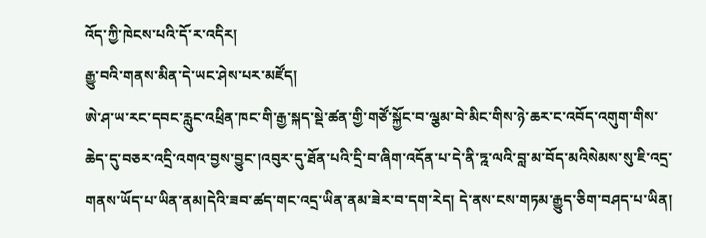འོད་ཀྱི་ཁེངས་པའི་དོ་ར་འདིར།
རྒྱུ་བའི་གནས་མིན་དེ་ཡང་ཤེས་པར་མཛོད།
ཨེ་ཤ་ཡ་རང་དབང་རླུང་འཕྲིན་ཁང་གི་རྒྱ་སྐད་སྡེ་ཚན་གྱི་གཙོ་སྐྱོང་བ་ལྕམ་བེ་མིང་གིས་ཉེ་ཆར་ང་འབོད་འགུག་གིས་ཆེད་དུ་བཅར་འདྲི་འགའ་བྱས་བྱུང་།འབུར་དུ་ཐོན་པའི་དྲི་བ་ཞིག་འདོན་པ་དེ་ནི་ཏྰ་ལའི་བླ་མ་བོད་མའིསེམས་སུ་ཇི་འདྲ་གནས་ཡོད་པ་ཡིན་ནམ།དེའི་ཟབ་ཚད་གང་འདྲ་ཡིན་ནམ་ཟེར་བ་དག་རེད། དེ་ནས་ངས་གཏམ་རྒྱུད་ཅིག་བཤད་པ་ཡིན།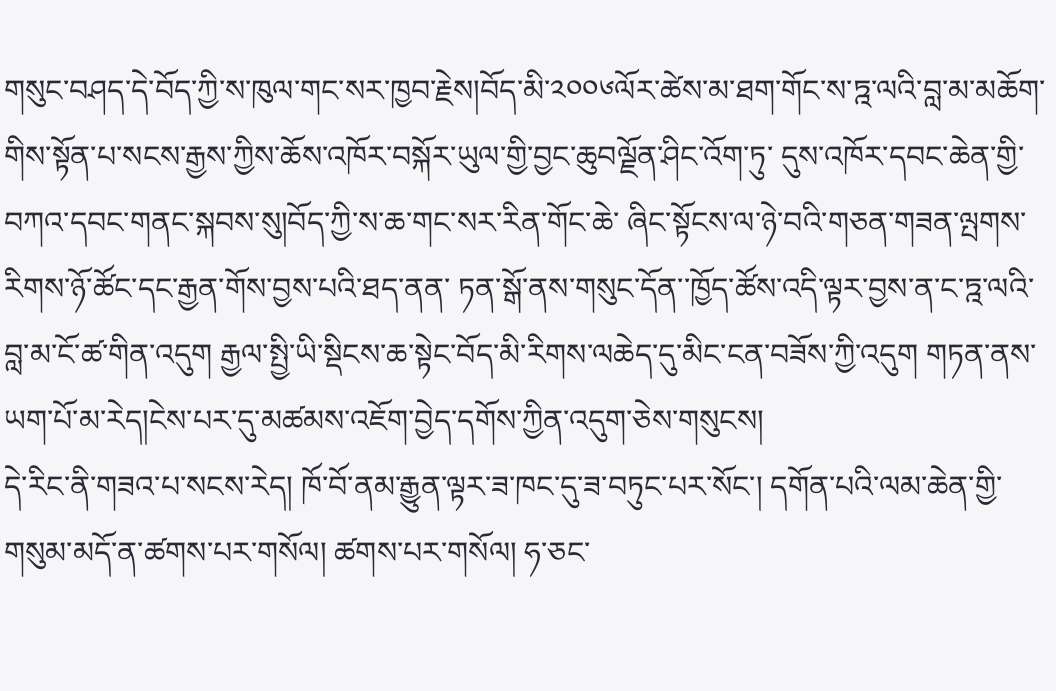གསུང་བཤད་དེ་བོད་ཀྱི་ས་ཁུལ་གང་སར་ཁྱབ་རྗེས།བོད་མི་༢༠༠༦ལོར་ཚེས་མ་ཐག་གོང་ས་ཏྰ་ལའི་བླ་མ་མཆོག་གིས་སྟོན་པ་སངས་རྒྱས་ཀྱིས་ཆོས་འཁོར་བསྐོར་ཡུལ་གྱི་བྱང་ཆུབལྗོན་ཤིང་འོག་ཏུ་ དུས་འཁོར་དབང་ཆེན་གྱི་བཀའ་དབང་གནང་སྐབས་སུ།བོད་ཀྱི་ས་ཆ་གང་སར་རིན་གོང་ཆེ་ ཞིང་སྟོངས་ལ་ཉེ་བའི་གཅན་གཟན་ལྤགས་རིགས་ཉོ་ཚོང་དང་རྒྱན་གོས་བྱས་པའི་ཐད་ནན་ ཏན་སྒོ་ནས་གསུང་དོན་་ཁྱོད་ཚོས་འདི་ལྟར་བྱས་ན་ང་ཏྰ་ལའི་བླ་མ་ངོ་ཚ་གིན་འདུག རྒྱལ་སྤྱི་ཡི་སྡིངས་ཆ་སྟེང་བོད་མི་རིགས་ལཆེད་དུ་མིང་ངན་བཟོས་ཀྱི་འདུག གཏན་ནས་ཡག་པོ་མ་རེད།ངེས་པར་དུ་མཚམས་འཇོག་བྱེད་དགོས་ཀྱིན་འདུག་ཅེས་གསུངས།
དེ་རིང་ནི་གཟའ་པ་སངས་རེད། ཁོ་བོ་ནམ་རྒྱུན་ལྟར་ཟ་ཁང་དུ་ཟ་བཏུང་པར་སོང་། དགོན་པའི་ལམ་ཆེན་གྱི་གསུམ་མདོ་ན་ཚགས་པར་གསོལ། ཚགས་པར་གསོལ། ཧ་ཅང་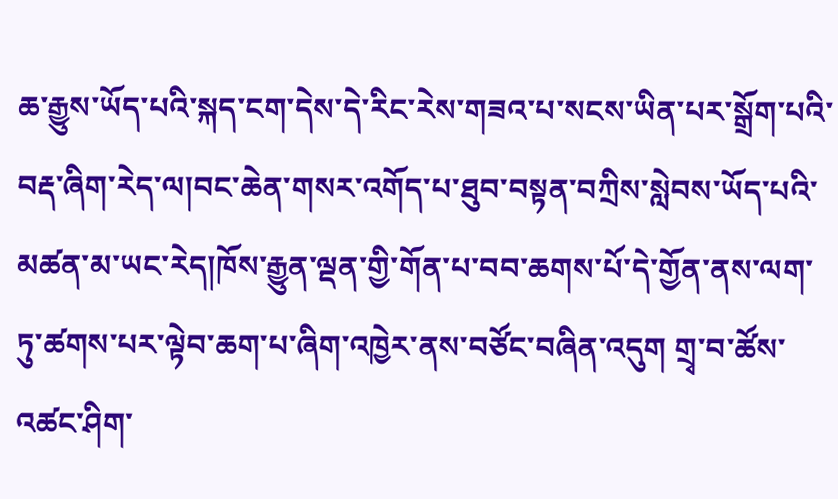ཆ་རྒྱུས་ཡོད་པའི་སྐད་ངག་དེས་དེ་རིང་རེས་གཟའ་པ་སངས་ཡིན་པར་སྒྲོག་པའི་བརྡ་ཞིག་རེད་ལ།བང་ཆེན་གསར་འགོད་པ་ཐུབ་བསྟན་བཀྲིས་སླེབས་ཡོད་པའི་མཚན་མ་ཡང་རེད།ཁོས་རྒྱུན་ལྡན་གྱི་གོན་པ་བབ་ཆགས་པོ་དེ་གྱོན་ནས་ལག་ཏུ་ཚགས་པར་ལྟེབ་ཆག་པ་ཞིག་འཁྱེར་ནས་བཙོང་བཞིན་འདུག གྲྭ་བ་ཚོས་འཚང་ཤིག་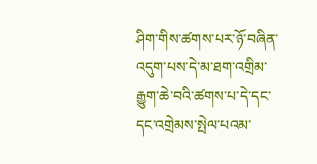ཤིག་གིས་ཚགས་པར་ཉོ་བཞིན་འདུག་པས་དེ་མ་ཐག་འགྲིམ་རྒྱུག་ཆེ་བའི་ཚགས་པ་དེ་དང་དང་འགྲེམས་སྤེལ་པའམ་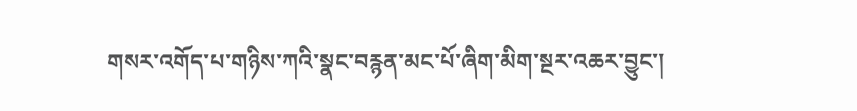གསར་འགོད་པ་གཉིས་ཀའི་སྣང་བརྙན་མང་པོ་ཞིག་མིག་སྔར་འཆར་བྱུང་།